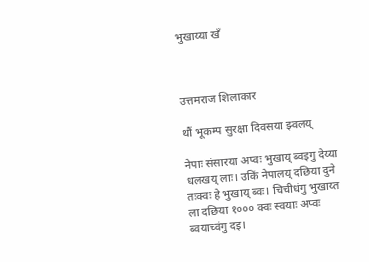भुखाय्या खँ



उत्तमराज शिलाकार

थौं भूकम्प सुरक्षा दिवसया झ्वलय्

नेपाः संसारया अप्वः भुखाय् ब्वइगु देय्या धलखय् लाः। उकिं नेपालय् दछिया दुने तःक्वः हे भुखाय् ब्वः। चिचीधंगु भुखाय्त ला दछिया १००० क्वः स्वयाः अप्वः ब्वयाच्वंगु दइ।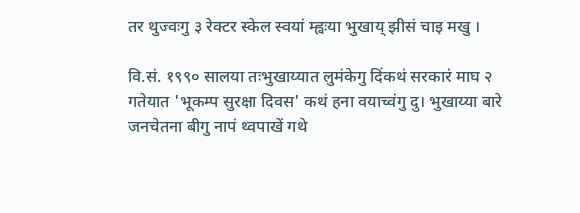तर थुज्वःगु ३ रेक्टर स्केल स्वयां म्ह्वःया भुखाय् झीसं चाइ मखु ।

वि.सं. १९९० सालया तःभुखाय्यात लुमंकेगु दिंकथं सरकारं माघ २ गतेयात 'भूकम्प सुरक्षा दिवस' कथं हना वयाच्वंगु दु। भुखाय्या बारे जनचेतना बीगु नापं थ्वपाखें गथे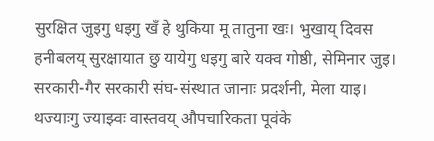सुरक्षित जुइगु धइगु खँ हे थुकिया मू तातुना खः। भुखाय् दिवस हनीबलय् सुरक्षायात छु यायेगु धइगु बारे यक्व गोष्ठी, सेमिनार जुइ। सरकारी-गैर सरकारी संघ-संस्थात जानाः प्रदर्शनी, मेला याइ। थज्याःगु ज्याझ्वः वास्तवय् औपचारिकता पूवंके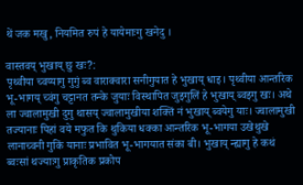थें जक मखु, नियमित रुपं हे यायेमाःगु खनेदु ।

वास्तवय् भुखाय् छु खः?:
पृथ्वीया च्वय्यागु गुगुं ब्व वाराक्वारा सनीगुयात हे भुखाय् धाइ। पृथ्वीया आन्तरिक भू-भागय् च्वंगु चट्टानत तन्के जुयाः विस्थापित जुइगुलिं हे भुखाय् ब्वइगु खः। अथे ला ज्वालामुखी दुगु थासय् ज्वालामुखीया शक्तिं नं भुखाय् ब्वयेगु याः। ज्वालामुखी तज्यानाः पिहां वये मफुत कि थुकिया धक्का आन्तरिक भू-भागया उखेथुखे लानाच्वनी गुकिं यानाः प्रभावित भू-भागयात संका बी। भुखाय् न्ह्यागु हे कथं ब्वःसां थज्याःगु प्राकृतिक प्रकोप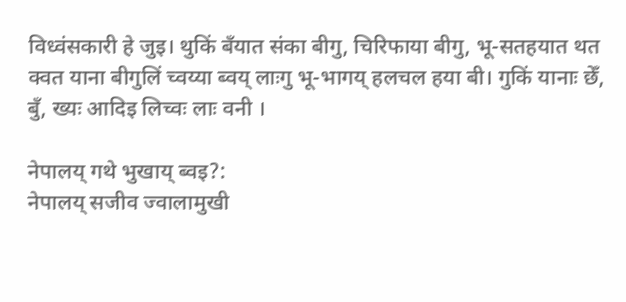विध्वंसकारी हे जुइ। थुकिं बँयात संका बीगु, चिरिफाया बीगु, भू-सतहयात थत क्वत याना बीगुलिं च्वय्या ब्वय् लाःगु भू-भागय् हलचल हया बी। गुकिं यानाः छेँ, बुँ, ख्यः आदिइ लिच्वः लाः वनी ।

नेपालय् गथे भुखाय् ब्वइ?:
नेपालय् सजीव ज्वालामुखी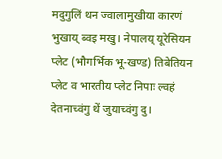मदुगुलिं थन ज्वालामुखीया कारणं भुखाय् ब्वइ मखु। नेपालय् यूरेसियन प्लेट (भौगर्भिक भू-खण्ड) तिबेतियन प्लेट व भारतीय प्लेट निपाः ल्वहं देतनाच्वंगु थें जुयाच्वंगु दु।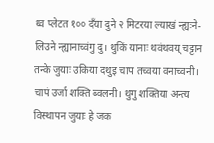थ्व प्लेटत १०० दँया दुने २ मिटरया ल्याखं न्ह्यःने-लिउने न्ह्यानाच्वंगु दु। थुकिं यानाः थवंथवय् चट्टान तन्के जुयाः उकिया दथुइ चाप तच्वया वनाच्वनी। चापं उर्जा शक्ति ब्वलनी। थुगु शक्तिया अन्त्य विस्थापन जुयाः हे जक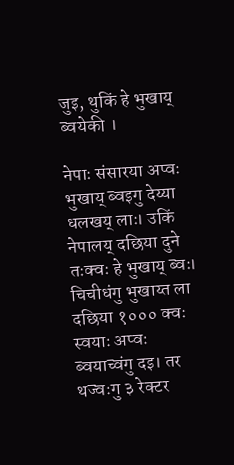जुइ, थुकिं हे भुखाय् ब्वयेकी ।

नेपाः संसारया अप्वः भुखाय् ब्वइगु देय्या धलखय् लाः। उकिं नेपालय् दछिया दुने तःक्वः हे भुखाय् ब्वः। चिचीधंगु भुखाय्त ला दछिया १००० क्वः स्वयाः अप्वः ब्वयाच्वंगु दइ। तर थज्वःगु ३ रेक्टर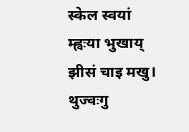स्केल स्वयां म्ह्वःया भुखाय् झीसं चाइ मखु। थुज्वःगु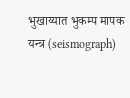भुखाय्यात भुकम्प मापक यन्त्र (seismograph)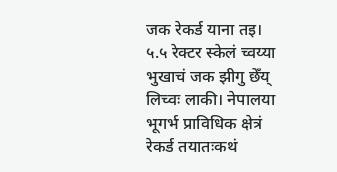जक रेकर्ड याना तइ। ५.५ रेक्टर स्केलं च्वय्या भुखाचं जक झीगु छेँय् लिच्वः लाकी। नेपालया भूगर्भ प्राविधिक क्षेत्रं रेकर्ड तयातःकथं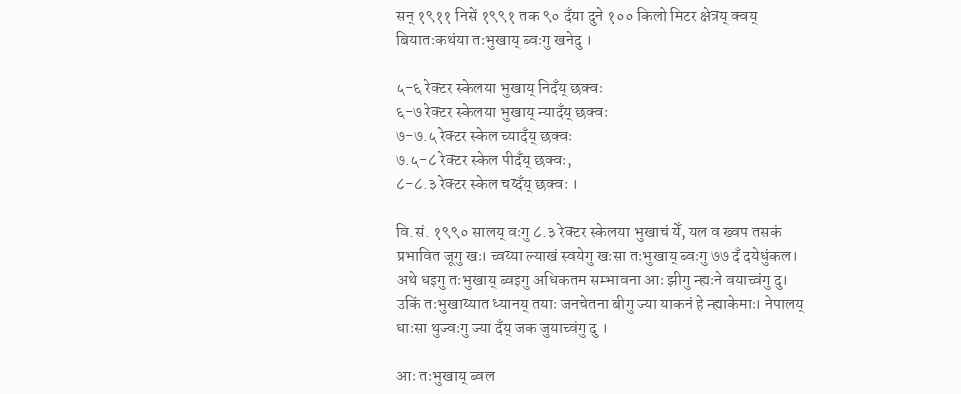सन् १९११ निसें १९९१ तक ९० दँया दुने १०० किलो मिटर क्षेत्रय् क्वय् बियातःकथंया तःभुखाय् ब्वःगु खनेदु ।

५-६ रेक्टर स्केलया भुखाय् निदँय् छक्वः
६-७ रेक्टर स्केलया भुखाय् न्यादँय् छक्वः
७-७.५ रेक्टर स्केल च्यादँय् छक्वः
७.५-८ रेक्टर स्केल पीदँय् छक्वः,
८-८.३ रेक्टर स्केल चय्दँय् छक्वः ।

वि.सं. १९९० सालय् वःगु ८.३ रेक्टर स्केलया भुखाचं येँ, यल व ख्वप तसकं प्रभावित जूगु खः। च्वय्या ल्याखं स्वयेगु खःसा तःभुखाय् ब्वःगु ७७ दँ दयेधुंकल। अथे धइगु तःभुखाय् ब्वइगु अधिकतम सम्भावना आः झीगु न्ह्यःने वयाच्वंगु दु। उकिं तःभुखाय्यात ध्यानय् तयाः जनचेतना बीगु ज्या याकनं हे न्ह्याकेमाः। नेपालय् धाःसा थुज्वःगु ज्या दँय् जक जुयाच्वंगु दु ।

आः तःभुखाय् ब्वल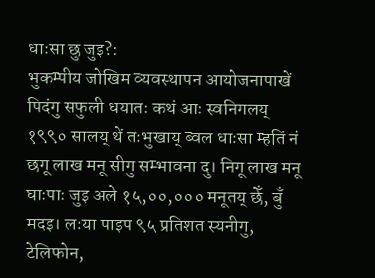धाःसा छु जुइ?:
भुकम्पीय जोखिम व्यवस्थापन आयोजनापाखें पिदंगु सफुली धयातः कथं आः स्वनिगलय् १९९० सालय् थें तःभुखाय् ब्वल धाःसा म्हतिं नं छगू लाख मनू सीगु सम्भावना दु। निगू लाख मनू घाःपाः जुइ अले १५,००,००० मनूतय् छेँ, बुँ मदइ। लःया पाइप ९५ प्रतिशत स्यनीगु, टेलिफोन,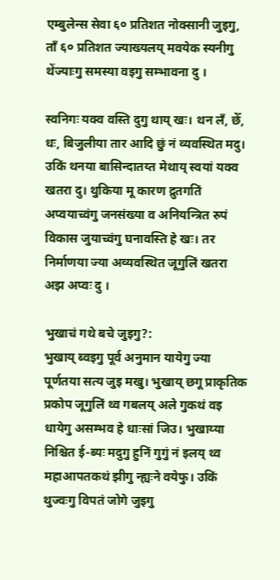एम्बुलेन्स सेवा ६० प्रतिशत नोक्सानी जुइगु, ताँ ६० प्रतिशत ज्याख्यलय् मवयेक स्यनीगु थेंज्याःगु समस्या वइगु सम्भावना दु ।

स्वनिगः यक्व वस्ति दुगु थाय् खः। थन लँ, छेँ, धः, बिजुलीया तार आदि छुं नं व्यवस्थित मदु। उकिं थनया बासिन्दातय्त मेथाय् स्वयां यक्व खतरा दु। थुकिया मू कारण द्रुतगतिं अप्वयाच्वंगु जनसंख्या व अनियन्त्रित रुपं विकास जुयाच्वंगु घनावस्ति हे खः। तर निर्माणया ज्या अव्यवस्थित जूगुलिं खतरा अझ अप्वः दु ।

भुखाचं गथे बचे जुइगु?:
भुखाय् ब्वइगु पूर्व अनुमान यायेगु ज्या पूर्णतया सत्य जुइ मखु। भुखाय् छगू प्राकृतिक प्रकोप जूगुलिं थ्व गबलय् अले गुकथं वइ धायेगु असम्भव हे धाःसां जिउ। भुखाय्या निश्चित ई-ब्यः मदुगु हुनिं गुगुं नं इलय् थ्व महाआपतकथं झीगु न्ह्यःने वयेफु। उकिं थुज्वःगु विपतं जोगे जुइगु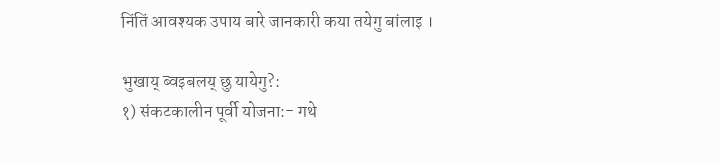निंतिं आवश्यक उपाय बारे जानकारी कया तयेगु बांलाइ ।

भुखाय् ब्वइबलय् छु यायेगु?:
१) संकटकालीन पूर्वी योजना:- गथे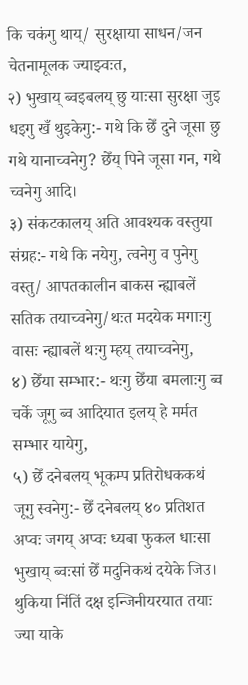कि चकंगु थाय्/ सुरक्षाया साधन/जन चेतनामूलक ज्याझ्वःत,
२) भुखाय् ब्वइबलय् छु याःसा सुरक्षा जुइ धइगु खँ थुइकेगु:- गथे कि छेँ दुने जूसा छु गथे यानाच्वनेगु? छेँय् पिने जूसा गन, गथे च्वनेगु आदि।
३) संकटकालय् अति आवश्यक वस्तुया संग्रह:- गथे कि नयेगु, त्वनेगु व पुनेगु वस्तु/ आपतकालीन बाकस न्ह्याबलें सतिक तयाच्वनेगु/थःत मदयेक मगाःगु वासः न्ह्याबलें थःगु म्हय् तयाच्वनेगु,
४) छेँया सम्भार:- थःगु छेँया बमलाःगु ब्व चर्के जूगु ब्व आदियात इलय् हे मर्मत सम्भार यायेगु,
५) छेँ दनेबलय् भूकम्प प्रतिरोधककथं जूगु स्वनेगु:- छेँ दनेबलय् ४० प्रतिशत अप्वः जगय् अप्वः ध्यबा फुकल धाःसा भुखाय् ब्वःसां छेँ मदुनिकथं दयेके जिउ। थुकिया निंतिं दक्ष इन्जिनीयरयात तयाः ज्या याके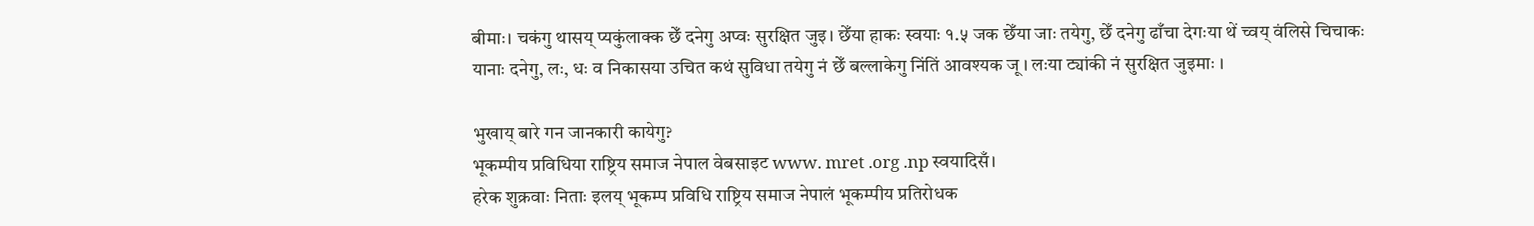बीमाः। चकंगु थासय् प्यकुंलाक्क छेँ दनेगु अप्वः सुरक्षित जुइ। छेँया हाकः स्वयाः १.५ जक छेँया जाः तयेगु, छेँ दनेगु ढाँचा देगःया थें च्वय् वंलिसे चिचाकः यानाः दनेगु, लः, धः व निकासया उचित कथं सुविधा तयेगु नं छेँ बल्लाकेगु निंतिं आवश्यक जू। लःया ट्यांकी नं सुरक्षित जुइमाः ।

भुखाय् बारे गन जानकारी कायेगु?
भूकम्पीय प्रविधिया राष्ट्रिय समाज नेपाल वेबसाइट www. mret .org .np स्वयादिसँ।
हरेक शुक्रवाः निताः इलय् भूकम्प प्रविधि राष्ट्रिय समाज नेपालं भूकम्पीय प्रतिरोधक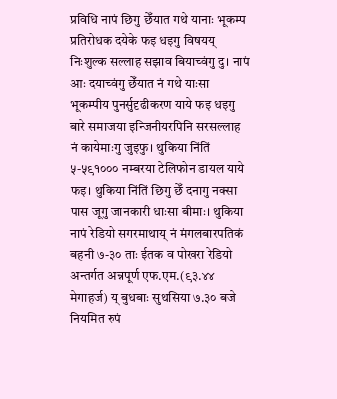प्रविधि नापं छिगु छेँयात गथे यानाः भूकम्प प्रतिरोधक दयेके फइ धइगु विषयय् निःशुल्क सल्लाह सझाव बियाच्वंगु दु। नापं आः दयाच्वंगु छेँयात नं गथे याःसा भूकम्पीय पुनर्सुदृढीकरण याये फइ धइगु बारे समाजया इन्जिनीयरपिनि सरसल्लाह नं कायेमाःगु जुइफु। थुकिया निंतिं ५-५९१००० नम्बरया टेलिफोन डायल याये फइ। थुकिया निंतिं छिगु छेँ दनागु नक्सा पास जूगु जानकारी धाःसा बीमाः। थुकिया नापं रेडियो सगरमाथाय् नं मंगलबारपतिकं बहनी ७-३० ताः ईतक व पोखरा रेडियो अन्तर्गत अन्नपूर्ण एफ.एम.(९३.४४ मेगाहर्ज) य् बुधबाः सुथसिया ७.३० बजे नियमित रुपं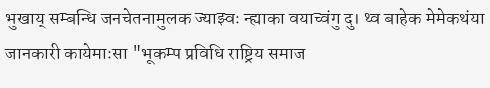भुखाय् सम्बन्धि जनचेतनामुलक ज्याझ्वः न्ह्याका वयाच्वंगु दु। थ्व बाहेक मेमेकथंया जानकारी कायेमाःसा "भूकम्प प्रविधि राष्ट्रिय समाज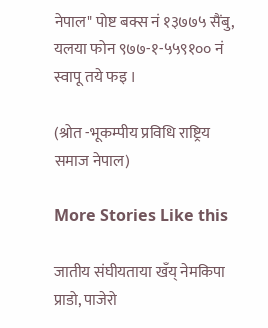नेपाल" पोष्ट बक्स नं १३७७५ सैंबु, यलया फोन ९७७-१-५५९१०० नं स्वापू तये फइ ।

(श्रोत -भूकम्पीय प्रविधि राष्ट्रिय समाज नेपाल)

More Stories Like this

जातीय संघीयताया खँय् नेमकिपा
प्राडो, पाजेरो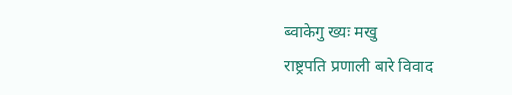ब्वाकेगु ख्यः मखु
राष्ट्रपति प्रणाली बारे विवाद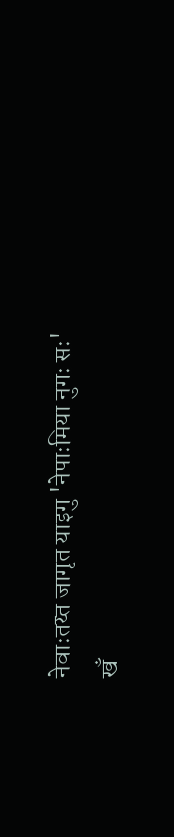नेवाःतय्त जागृत याइगु 'नेपाःमिया नुगः सः'
खँ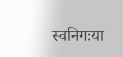स्वनिगःया